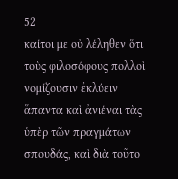52
καίτοι με οὐ λέληθεν ὅτι τοὺς φιλοσόφους πολλοὶ νομίζουσιν ἐκλύειν ἅπαντα καὶ ἀνιέναι τὰς ὑπὲρ τῶν πραγμάτων σπουδάς, καὶ διὰ τοῦτο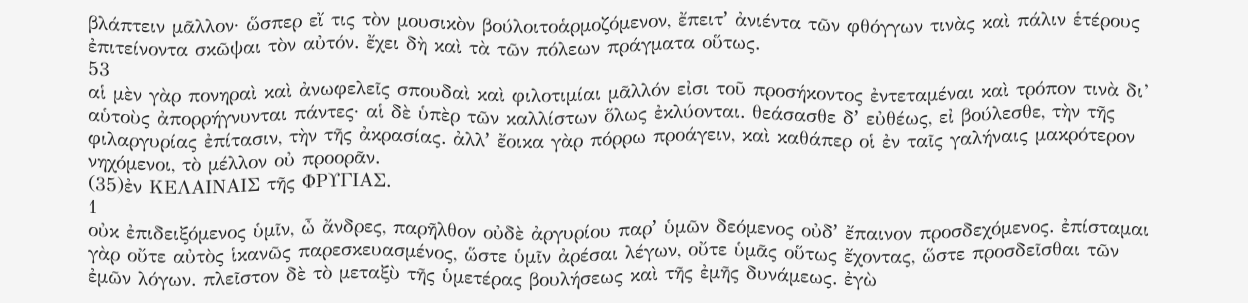βλάπτειν μᾶλλον· ὥσπερ εἴ τις τὸν μουσικὸν βούλοιτοἁρμοζόμενον, ἔπειτʼ ἀνιέντα τῶν φθόγγων τινὰς καὶ πάλιν ἑτέρους ἐπιτείνοντα σκῶψαι τὸν αὐτόν. ἔχει δὴ καὶ τὰ τῶν πόλεων πράγματα οὕτως.
53
αἱ μὲν γὰρ πονηραὶ καὶ ἀνωφελεῖς σπουδαὶ καὶ φιλοτιμίαι μᾶλλόν εἰσι τοῦ προσήκοντος ἐντεταμέναι καὶ τρόπον τινὰ δι’ αὑτοὺς ἀπορρήγνυνται πάντες· αἱ δὲ ὑπὲρ τῶν καλλίστων ὅλως ἐκλύονται. θεάσασθε δʼ εὐθέως, εἰ βούλεσθε, τὴν τῆς φιλαργυρίας ἐπίτασιν, τὴν τῆς ἀκρασίας. ἀλλʼ ἔοικα γὰρ πόρρω προάγειν, καὶ καθάπερ οἱ ἐν ταῖς γαλήναις μακρότερον νηχόμενοι, τὸ μέλλον οὐ προορᾶν.
(35)ἐν ΚΕΛΑΙΝΑΙΣ τῆς ΦΡΥΓΙΑΣ.
1
οὐκ ἐπιδειξόμενος ὑμῖν, ὦ ἄνδρες, παρῆλθον οὐδὲ ἀργυρίου παρʼ ὑμῶν δεόμενος οὐδʼ ἔπαινον προσδεχόμενος. ἐπίσταμαι γὰρ οὔτε αὐτὸς ἱκανῶς παρεσκευασμένος, ὥστε ὑμῖν ἀρέσαι λέγων, οὔτε ὑμᾶς οὕτως ἔχοντας, ὥστε προσδεῖσθαι τῶν ἐμῶν λόγων. πλεῖστον δὲ τὸ μεταξὺ τῆς ὑμετέρας βουλήσεως καὶ τῆς ἐμῆς δυνάμεως. ἐγὼ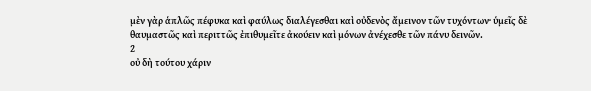μὲν γὰρ ἁπλῶς πέφυκα καὶ φαύλως διαλέγεσθαι καὶ οὐδενὸς ἄμεινον τῶν τυχόντων· ὑμεῖς δὲ θαυμαστῶς καὶ περιττῶς ἐπιθυμεῖτε ἀκούειν καὶ μόνων ἀνέχεσθε τῶν πάνυ δεινῶν.
2
οὐ δὴ τούτου χάριν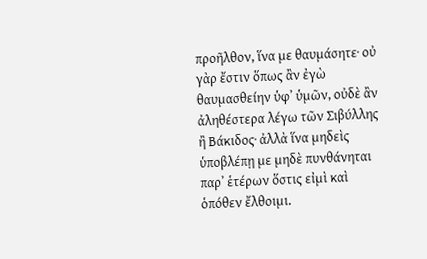προῆλθον, ἵνα με θαυμάσητε· οὐ γὰρ ἔστιν ὅπως ἂν ἐγὼ θαυμασθείην ὑφʼ ὑμῶν, οὐδὲ ἂν ἀληθέστερα λέγω τῶν Σιβύλλης ἢ Βάκιδος· ἀλλὰ ἵνα μηδεὶς ὑποβλέπῃ με μηδὲ πυνθάνηται παρʼ ἑτέρων ὅστις εἰμὶ καὶ ὁπόθεν ἔλθοιμι.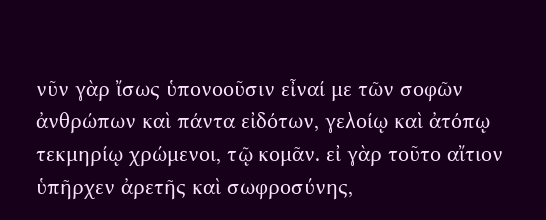νῦν γὰρ ἴσως ὑπονοοῦσιν εἶναί με τῶν σοφῶν ἀνθρώπων καὶ πάντα εἰδότων, γελοίῳ καὶ ἀτόπῳ τεκμηρίῳ χρώμενοι, τῷ κομᾶν. εἰ γὰρ τοῦτο αἴτιον ὑπῆρχεν ἀρετῆς καὶ σωφροσύνης,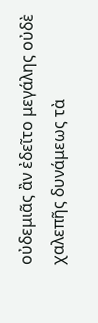οὐδεμιᾶς ἂν ἐδεῖτο μεγάλης οὐδὲ χαλεπῆς δυνάμεως τὰ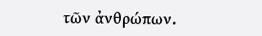τῶν ἀνθρώπων.